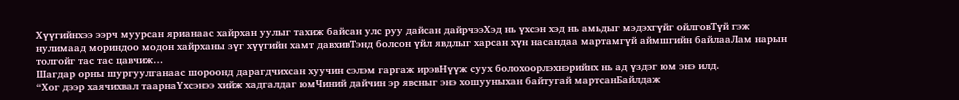Хүүгийнхээ ээрч муурсан ярианаас хайрхан уулыг тахиж байсан улс руу дайсан дайрчээХэд нь үхсэн хэд нь амьдыг мэдэхгүйг ойлговТүй гэж нулимаад мориндоо модон хайрханы зүг хүүгийн хамт давхивТэнд болсон үйл явдлыг харсан хүн насандаа мартамгүй аймшгийн байлааЛам нарын толгойг тас тас цавчиж…
Шагдар орны шургуулганаас шороонд дарагдчихсан хуучин сэлэм гаргаж ирэвНүүж суух болохоорлэхнэрийнх нь ад үздэг юм энэ илд.
“Хог дээр хаячихвал таарнаҮхсэнээ хийж хадгалдаг юмЧиний дайчин эр явсныг энэ хошууныхан байтугай мартсанБайлдаж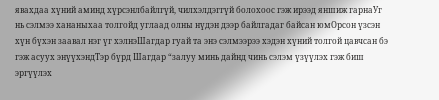явахдаа хүний аминд хүрсэнлбайлгүй, чилхэлдэггүй болохоос гэж ирээд яншиж гарнаУг нь сэлмээ хананыхаа толгойд углаад олны нүдэн дээр байлгадаг байсан юмОрсон үзсэн хүн бүхэн заавал нэг үг хэлнэШагдар гуай та энэ сэлмээрээ хэдэн хүний толгой цавчсан бэ гэж асуух энүүхэндТэр бүрд Шагдар “залуу минь дайнд чинь сэлэм үзүүлэх гэж биш эргүүлэх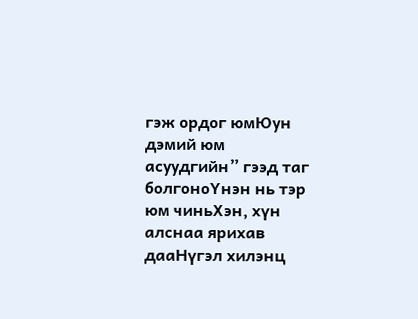гэж ордог юмЮун дэмий юм асуудгийн” гээд таг болгоноҮнэн нь тэр юм чиньХэн, хүн алснаа ярихав дааНүгэл хилэнц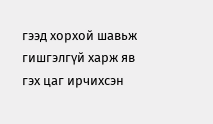гээд хорхой шавьж гишгэлгүй харж яв гэх цаг ирчихсэн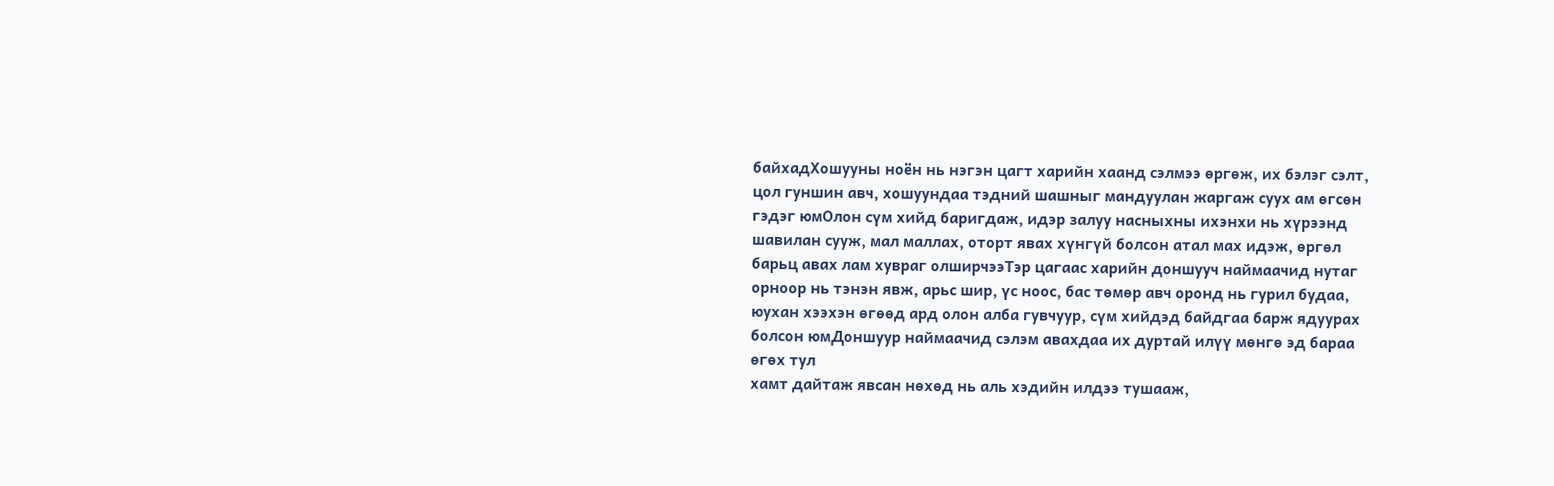байхадХошууны ноён нь нэгэн цагт харийн хаанд сэлмээ өргөж, их бэлэг сэлт, цол гуншин авч, хошуундаа тэдний шашныг мандуулан жаргаж суух ам өгсөн гэдэг юмОлон сүм хийд баригдаж, идэр залуу насныхны ихэнхи нь хүрээнд шавилан сууж, мал маллах, оторт явах хүнгүй болсон атал мах идэж, өргөл барьц авах лам хувраг олширчээТэр цагаас харийн доншууч наймаачид нутаг орноор нь тэнэн явж, арьс шир, үс ноос, бас төмөр авч оронд нь гурил будаа,
юухан хээхэн өгөөд ард олон алба гувчуур, сүм хийдэд байдгаа барж ядуурах болсон юмДоншуур наймаачид сэлэм авахдаа их дуртай илүү мөнгө эд бараа өгөх тул
хамт дайтаж явсан нөхөд нь аль хэдийн илдээ тушааж,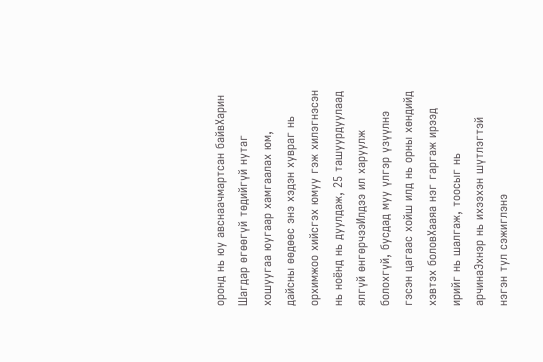оронд нь юу авснаачмартсан байвХарин Шагдар өгөөгүй төдийгүй нутаг хошуугаа юугаар хамгаалах юм,
дайсны өөдөөс энэ хэдэн хувраг нь орхимжоо хийсгэх юмуу гэж хилэгнэсэн нь ноёнд нь дуулдаж, 25 ташуурдуулаад ялгүй өнгөрчээИлдээ ил харуулж болохгүй, бусдад муу үлгэр үзүүлнэ гэсэн цагаас хойш илд нь орны хөндийд хэвтэх боловХааяа нэг гаргаж ирээд ирийг нь шалгаж, тоосыг нь арчинаЭхнэр нь ихээхэн шүтлэгтэй нэгэн тул сэжиглэнэ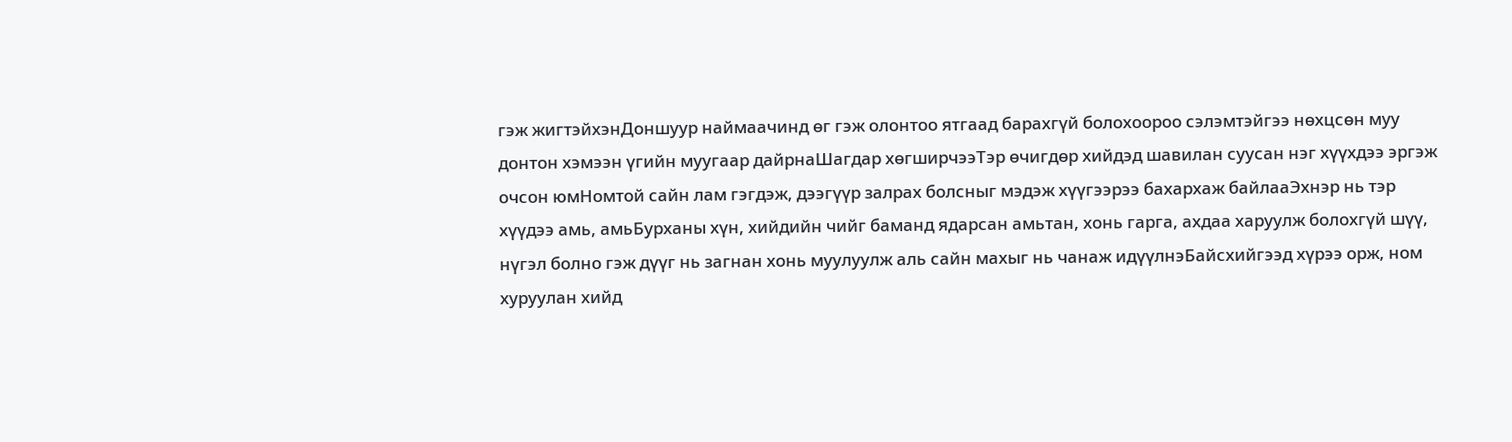гэж жигтэйхэнДоншуур наймаачинд өг гэж олонтоо ятгаад барахгүй болохоороо сэлэмтэйгээ нөхцсөн муу донтон хэмээн үгийн муугаар дайрнаШагдар хөгширчээТэр өчигдөр хийдэд шавилан суусан нэг хүүхдээ эргэж очсон юмНомтой сайн лам гэгдэж, дээгүүр залрах болсныг мэдэж хүүгээрээ бахархаж байлааЭхнэр нь тэр хүүдээ амь, амьБурханы хүн, хийдийн чийг баманд ядарсан амьтан, хонь гарга, ахдаа харуулж болохгүй шүү,
нүгэл болно гэж дүүг нь загнан хонь муулуулж аль сайн махыг нь чанаж идүүлнэБайсхийгээд хүрээ орж, ном хуруулан хийд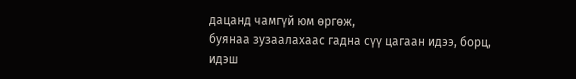дацанд чамгүй юм өргөж,
буянаа зузаалахаас гадна сүү цагаан идээ, борц, идэш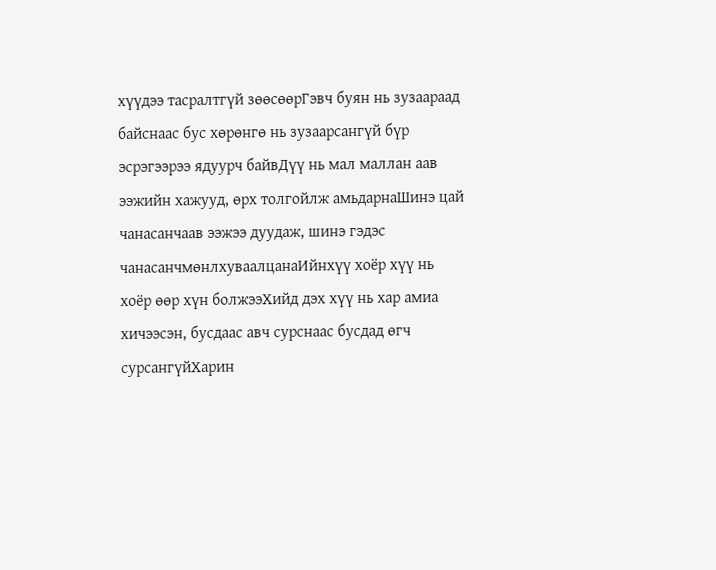хүүдээ тасралтгүй зөөсөөрГэвч буян нь зузаараад байснаас бус хөрөнгө нь зузаарсангүй бүр эсрэгээрээ ядуурч байвДүү нь мал маллан аав ээжийн хажууд, өрх толгойлж амьдарнаШинэ цай чанасанчаав ээжээ дуудаж, шинэ гэдэс чанасанчмөнлхуваалцанаИйнхүү хоёр хүү нь хоёр өөр хүн болжээХийд дэх хүү нь хар амиа хичээсэн, бусдаас авч сурснаас бусдад өгч сурсангүйХарин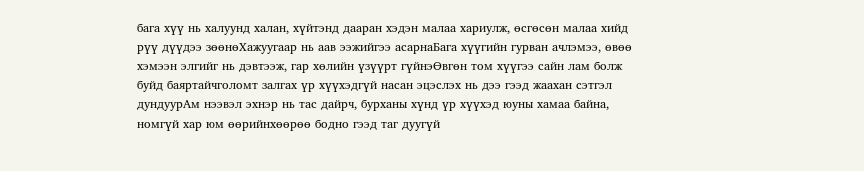бага хүү нь халуунд халан, хүйтэнд дааран хэдэн малаа хариулж, өсгөсөн малаа хийд рүү дүүдээ зөөнөХажуугаар нь аав ээжийгээ асарнаБага хүүгийн гурван ачлэмээ, өвөө хэмээн элгийг нь дэвтээж, гар хөлийн үзүүрт гүйнэӨвгөн том хүүгээ сайн лам болж буйд баяртайчголомт залгах үр хүүхэдгүй насан эцэслэх нь дээ гээд жаахан сэтгэл дундуурАм нээвэл эхнэр нь тас дайрч, бурханы хүнд үр хүүхэд юуны хамаа байна, номгүй хар юм өөрийнхөөрөө бодно гээд таг дуугүй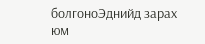болгоноЭднийд зарах юм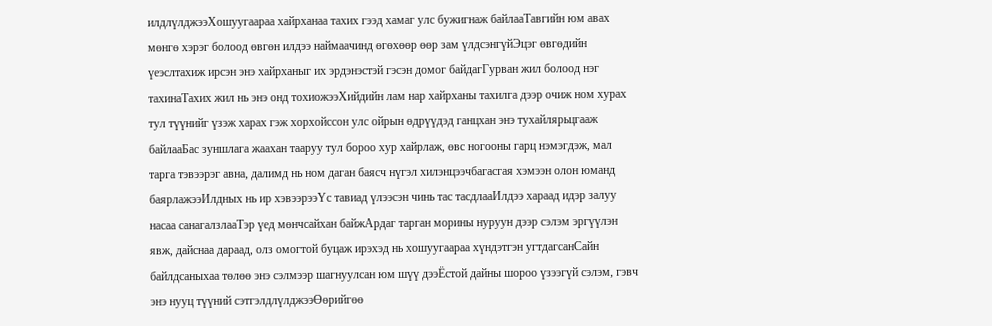илдлүлджээХошуугаараа хайрханаа тахих гээд хамаг улс бужигнаж байлааТавгийн юм авах мөнгө хэрэг болоод өвгөн илдээ наймаачинд өгөхөөр өөр зам үлдсэнгүйЭцэг өвгөдийн үеэслтахиж ирсэн энэ хайрханыг их эрдэнэстэй гэсэн домог байдагГурван жил болоод нэг тахинаТахих жил нь энэ онд тохиожээХийдийн лам нар хайрханы тахилга дээр очиж ном хурах тул түүнийг үзэж харах гэж хорхойссон улс ойрын өдрүүдэд ганцхан энэ тухайлярьцгааж байлааБас зуншлага жаахан тааруу тул бороо хур хайрлаж, өвс ногооны гарц нэмэгдэж, мал тарга тэвээрэг авна, далимд нь ном даган баясч нүгэл хилэнцээчбагасгая хэмээн олон юманд баярлажээИлдных нь ир хэвээрээҮс тавиад үлээсэн чинь тас тасдлааИлдээ хараад идэр залуу насаа санагалзлааТэр үед мөнчсайхан байжАрдаг тарган морины нуруун дээр сэлэм эргүүлэн явж, дайснаа дараад, олз омогтой буцаж ирэхэд нь хошуугаараа хүндэтгэн угтдагсанСайн байлдсаныхаа төлөө энэ сэлмээр шагнуулсан юм шүү дээЁстой дайны шороо үзээгүй сэлэм, гэвч энэ нууц түүний сэтгэлдлүлджээӨөрийгөө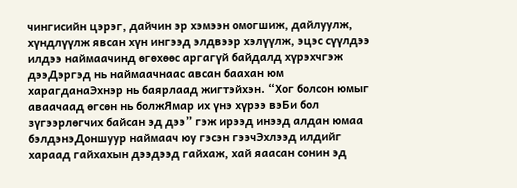чингисийн цэрэг, дайчин эр хэмээн омогшиж, дайлуулж, хүндлүүлж явсан хүн ингээд элдвээр хэлүүлж, эцэс сүүлдээ илдээ наймаачинд өгөхөөс аргагүй байдалд хүрэхчгэж дээДэргэд нь наймаачнаас авсан баахан юм харагданаЭхнэр нь баярлаад жигтэйхэн. “Хог болсон юмыг аваачаад өгсөн нь болжЯмар их үнэ хүрээ вэБи бол зүгээрлөгчих байсан эд дээ” гэж ирээд инээд алдан юмаа бэлдэнэДоншуур наймаач юу гэсэн гээчЭхлээд илдийг хараад гайхахын дээдээд гайхаж, хай яаасан сонин эд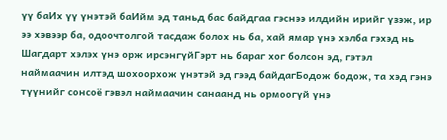үү баИх үү үнэтэй баИйм эд таньд бас байдгаа гэснээ илдийн ирийг үзэж, ир ээ хэвээр ба, одоочтолгой тасдаж болох нь ба, хай ямар үнэ хэлба гэхэд нь Шагдарт хэлэх үнэ орж ирсэнгүйГэрт нь бараг хог болсон эд, гэтэл наймаачин илтэд шохоорхож үнэтэй эд гээд байдагБодож бодож, та хэд гэнэ түүнийг сонсоё гэвэл наймаачин санаанд нь ормоогүй үнэ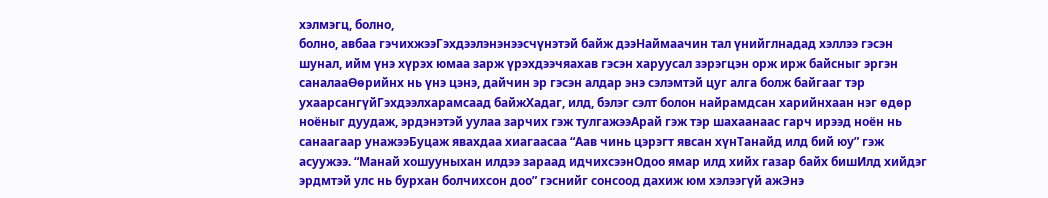хэлмэгц, болно,
болно, авбаа гэчихжээГэхдээлэнэнээсчүнэтэй байж дээНаймаачин тал үнийглнадад хэллээ гэсэн шунал, ийм үнэ хүрэх юмаа зарж үрэхдээчяахав гэсэн харуусал зэрэгцэн орж ирж байсныг эргэн саналааӨөрийнх нь үнэ цэнэ, дайчин эр гэсэн алдар энэ сэлэмтэй цуг алга болж байгааг тэр ухаарсангүйГэхдээлхарамсаад байжХадаг, илд, бэлэг сэлт болон найрамдсан харийнхаан нэг өдөр ноёныг дуудаж, эрдэнэтэй уулаа зарчих гэж тулгажээАрай гэж тэр шахаанаас гарч ирээд ноён нь санаагаар унажээБуцаж явахдаа хиагаасаа “Аав чинь цэрэгт явсан хүнТанайд илд бий юу” гэж асуужээ. “Манай хошууныхан илдээ зараад идчихсээнОдоо ямар илд хийх газар байх бишИлд хийдэг эрдмтэй улс нь бурхан болчихсон доо” гэснийг сонсоод дахиж юм хэлээгүй ажЭнэ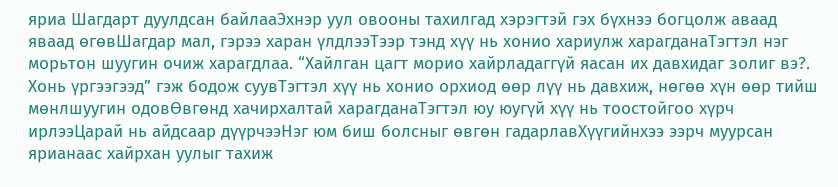яриа Шагдарт дуулдсан байлааЭхнэр уул овооны тахилгад хэрэгтэй гэх бүхнээ богцолж аваад яваад өгөвШагдар мал, гэрээ харан үлдлээТээр тэнд хүү нь хонио хариулж харагданаТэгтэл нэг морьтон шуугин очиж харагдлаа. “Хайлган цагт морио хайрладаггүй яасан их давхидаг золиг вэ?. Хонь үргээгээд” гэж бодож суувТэгтэл хүү нь хонио орхиод өөр лүү нь давхиж, нөгөө хүн өөр тийш мөнлшуугин одовӨвгөнд хачирхалтай харагданаТэгтэл юу юугүй хүү нь тоостойгоо хүрч ирлээЦарай нь айдсаар дүүрчээНэг юм биш болсныг өвгөн гадарлавХүүгийнхээ ээрч муурсан ярианаас хайрхан уулыг тахиж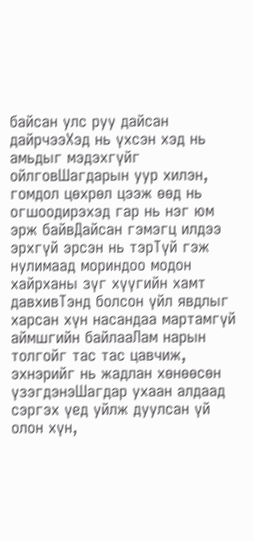байсан улс руу дайсан дайрчээХэд нь үхсэн хэд нь амьдыг мэдэхгүйг ойлговШагдарын уур хилэн, гомдол цөхрөл цээж өөд нь огшоодирэхэд гар нь нэг юм эрж байвДайсан гэмэгц илдээ эрхгүй эрсэн нь тэрТүй гэж нулимаад мориндоо модон хайрханы зүг хүүгийн хамт давхивТэнд болсон үйл явдлыг харсан хүн насандаа мартамгүй аймшгийн байлааЛам нарын толгойг тас тас цавчиж,
эхнэрийг нь жадлан хөнөөсөн үзэгдэнэШагдар ухаан алдаад сэргэх үед уйлж дуулсан үй олон хүн,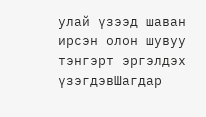улай үзээд шаван ирсэн олон шувуу тэнгэрт эргэлдэх үзэгдэвШагдар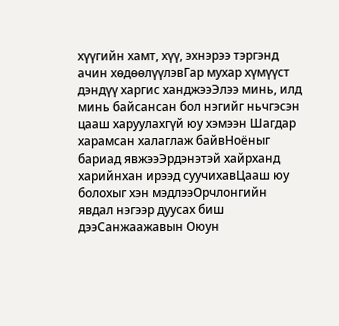хүүгийн хамт, хүү, эхнэрээ тэргэнд ачин хөдөөлүүлэвГар мухар хүмүүст дэндүү харгис ханджээЭлээ минь, илд минь байсансан бол нэгийг ньчгэсэн цааш харуулахгүй юу хэмээн Шагдар харамсан халаглаж байвНоёныг бариад явжээЭрдэнэтэй хайрханд харийнхан ирээд суучихавЦааш юу болохыг хэн мэдлээОрчлонгийн явдал нэгээр дуусах биш дээСанжаажавын Оюун